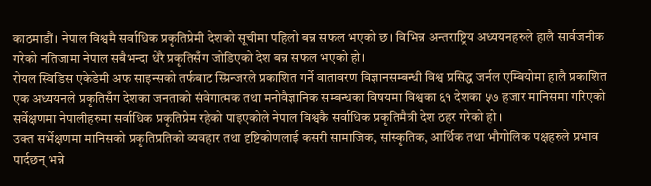काठमाडौं। नेपाल विश्वमै सर्वाधिक प्रकृतिप्रेमी देशको सूचीमा पहिलो बन्न सफल भएको छ। विभिन्न अन्तराष्ट्रिय अध्ययनहरुले हालै सार्वजनीक गरेको नतिजामा नेपाल सबैभन्दा धेरै प्रकृतिसँग जोडिएको देश बन्न सफल भएको हो।
रोयल स्विडिस एकेडेमी अफ साइन्सको तर्फबाट स्प्रिन्जरले प्रकाशित गर्ने वातावरण विज्ञानसम्बन्धी विश्व प्रसिद्ध जर्नल एम्बियोमा हालै प्रकाशित एक अध्ययनले प्रकृतिसँग देशका जनताको संवेगात्मक तथा मनोवैज्ञानिक सम्बन्धका विषयमा विश्वका ६१ देशका ५७ हजार मानिसमा गरिएको सर्वेक्षणमा नेपालीहरुमा सर्वाधिक प्रकृतिप्रेम रहेको पाइएकोले नेपाल विश्वकै सर्वाधिक प्रकृतिमैत्री देश ठहर गरेको हो ।
उक्त सर्भेक्षणमा मानिसको प्रकृतिप्रतिको व्यवहार तथा दृष्टिकोणलाई कसरी सामाजिक, सांस्कृतिक, आर्थिक तथा भौगोलिक पक्षहरुले प्रभाव पार्दछन् भन्ने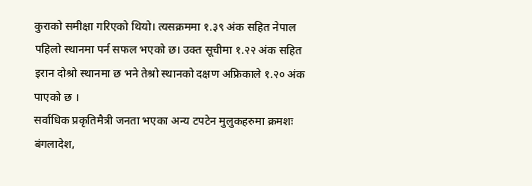कुराको समीक्षा गरिएको थियो। त्यसक्रममा १.३९ अंक सहित नेपाल पहिलो स्थानमा पर्न सफल भएको छ। उक्त सूचीमा १.२२ अंक सहित इरान दोश्रो स्थानमा छ भने तेश्रो स्थानको दक्षण अफ्रिकाले १.२० अंक पाएको छ ।
सर्वाधिक प्रकृतिमैत्री जनता भएका अन्य टपटेन मुलुकहरुमा क्रमशः बंगलादेश,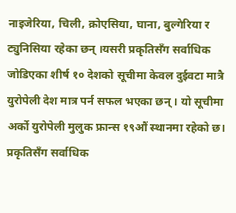नाइजेरिया, चिली, क्रोएसिया, घाना, बुल्गेरिया र ट्युनिसिया रहेका छन् ।यसरी प्रकृतिसँग सर्वाधिक जोडिएका शीर्ष १० देशको सूचीमा केवल दुईवटा मात्रै युरोपेली देश मात्र पर्न सफल भएका छन् । यो सूचीमा अर्को युरोपेली मुलुक फ्रान्स १९औं स्थानमा रहेको छ।
प्रकृतिसँग सर्वाधिक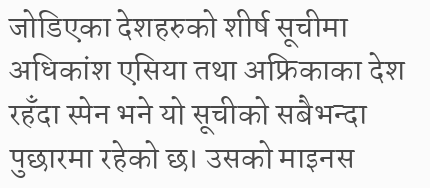जोडिएका देशहरुको शीर्ष सूचीमा अधिकांश एसिया तथा अफ्रिकाका देश रहँदा स्पेन भने यो सूचीको सबैभन्दा पुछारमा रहेको छ। उसको माइनस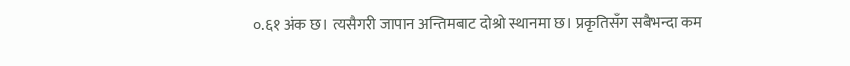०.६१ अंक छ। त्यसैगरी जापान अन्तिमबाट दोश्रो स्थानमा छ। प्रकृतिसँग सबैभन्दा कम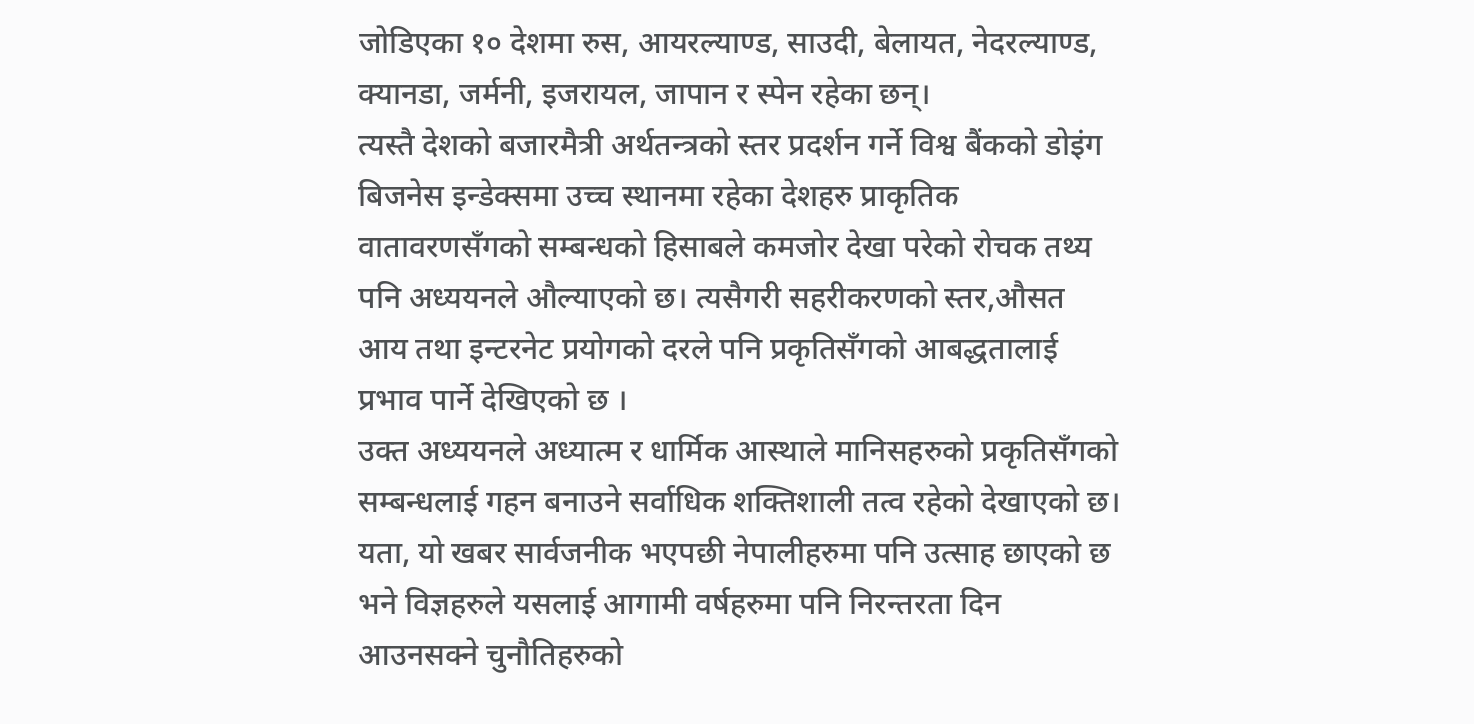जोडिएका १० देशमा रुस, आयरल्याण्ड, साउदी, बेलायत, नेदरल्याण्ड, क्यानडा, जर्मनी, इजरायल, जापान र स्पेन रहेका छन्।
त्यस्तै देशको बजारमैत्री अर्थतन्त्रको स्तर प्रदर्शन गर्ने विश्व बैंकको डोइंग बिजनेस इन्डेक्समा उच्च स्थानमा रहेका देशहरु प्राकृतिक वातावरणसँगको सम्बन्धको हिसाबले कमजोर देखा परेको रोचक तथ्य पनि अध्ययनले औल्याएको छ। त्यसैगरी सहरीकरणको स्तर,औसत आय तथा इन्टरनेट प्रयोगको दरले पनि प्रकृतिसँगको आबद्धतालाई प्रभाव पार्ने देखिएको छ ।
उक्त अध्ययनले अध्यात्म र धार्मिक आस्थाले मानिसहरुको प्रकृतिसँगको सम्बन्धलाई गहन बनाउने सर्वाधिक शक्तिशाली तत्व रहेको देखाएको छ। यता, यो खबर सार्वजनीक भएपछी नेपालीहरुमा पनि उत्साह छाएको छ भने विज्ञहरुले यसलाई आगामी वर्षहरुमा पनि निरन्तरता दिन आउनसक्ने चुनौतिहरुको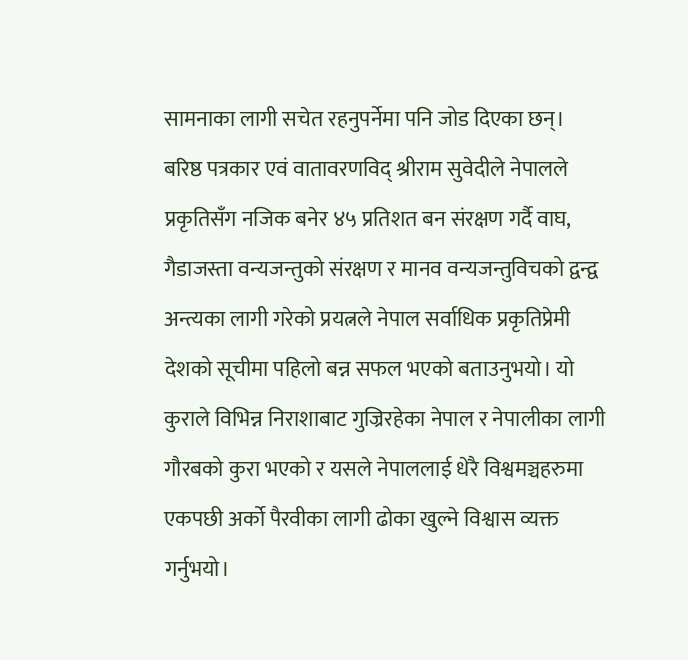सामनाका लागी सचेत रहनुपर्नेमा पनि जोड दिएका छन्।
बरिष्ठ पत्रकार एवं वातावरणविद् श्रीराम सुवेदीले नेपालले प्रकृतिसँग नजिक बनेर ४५ प्रतिशत बन संरक्षण गर्दै वाघ, गैडाजस्ता वन्यजन्तुको संरक्षण र मानव वन्यजन्तुविचको द्वन्द्व अन्त्यका लागी गरेको प्रयत्नले नेपाल सर्वाधिक प्रकृतिप्रेमी देशको सूचीमा पहिलो बन्न सफल भएको बताउनुभयो। यो कुराले विभिन्न निराशाबाट गुज्रिरहेका नेपाल र नेपालीका लागी गौरबको कुरा भएको र यसले नेपाललाई धेरै विश्वमञ्चहरुमा एकपछी अर्को पैरवीका लागी ढोका खुल्ने विश्वास व्यक्त गर्नुभयो।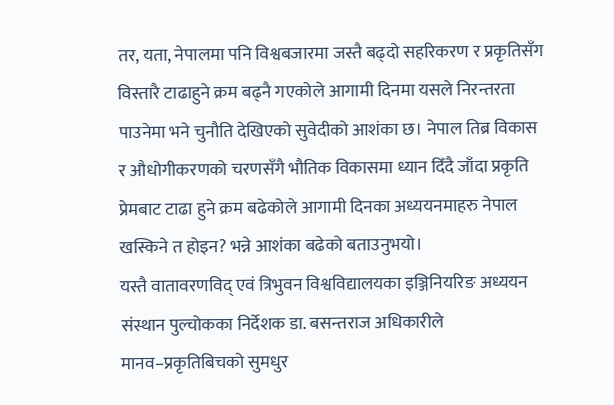तर, यता, नेपालमा पनि विश्वबजारमा जस्तै बढ्दो सहरिकरण र प्रकृतिसँग विस्तारै टाढाहुने क्रम बढ्नै गएकोले आगामी दिनमा यसले निरन्तरता पाउनेमा भने चुनौति देखिएको सुवेदीको आशंका छ। नेपाल तिब्र विकास र औधोगीकरणको चरणसँगै भौतिक विकासमा ध्यान दिँदै जाँदा प्रकृति प्रेमबाट टाढा हुने क्रम बढेकोले आगामी दिनका अध्ययनमाहरु नेपाल खस्किने त होइन? भन्ने आशंका बढेको बताउनुभयो।
यस्तै वातावरणविद् एवं त्रिभुवन विश्वविद्यालयका इञ्जिनियरिङ अध्ययन संस्थान पुल्चोकका निर्देशक डा. बसन्तराज अधिकारीले मानव–प्रकृतिबिचको सुमधुर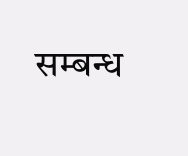सम्बन्ध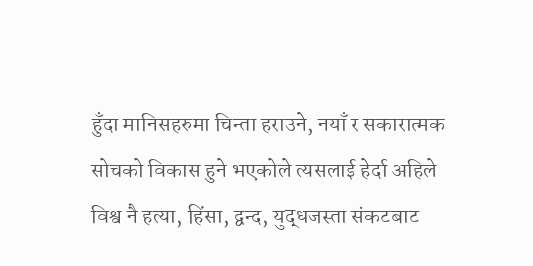हुँदा मानिसहरुमा चिन्ता हराउने, नयाँ र सकारात्मक सोचको विकास हुने भएकोले त्यसलाई हेर्दा अहिले विश्व नै हत्या, हिंसा, द्वन्द, युद्धजस्ता संकटबाट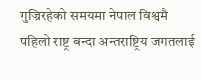गुज्रिरहेको समयमा नेपाल विश्वमै पहिलो राष्ट्र बन्दा अन्तराष्ट्रिय जगतलाई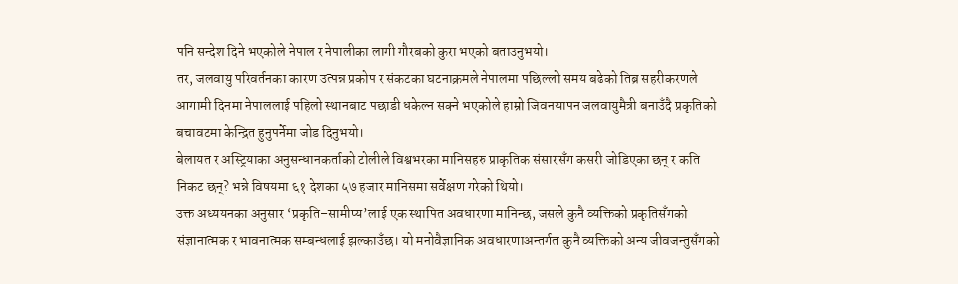पनि सन्देश दिने भएकोले नेपाल र नेपालीका लागी गौरबको कुरा भएको बताउनुभयो।
तर, जलवायु परिवर्तनका कारण उत्पन्न प्रकोप र संकटका घटनाक्रमले नेपालमा पछिल्लो समय बढेको तिब्र सहरीकरणले आगामी दिनमा नेपाललाई पहिलो स्थानबाट पछाडी धकेल्न सक्ने भएकोले हाम्रो जिवनयापन जलवायुमैत्री बनाउँदै प्रकृतिको बचावटमा केन्द्रित हुनुपर्नेमा जोड दिनुभयो।
बेलायत र अस्ट्रियाका अनुसन्धानकर्ताको टोलीले विश्वभरका मानिसहरु प्राकृतिक संसारसँग कसरी जोडिएका छन् र कति निकट छन्? भन्ने विषयमा ६१ देशका ५७ हजार मानिसमा सर्वेक्षण गरेको थियो।
उक्त अध्ययनका अनुसार ‘प्रकृति–सामीप्य’लाई एक स्थापित अवधारणा मानिन्छ, जसले कुनै व्यक्तिको प्रकृतिसँगको संज्ञानात्मक र भावनात्मक सम्बन्धलाई झल्काउँछ। यो मनोवैज्ञानिक अवधारणाअन्तर्गत कुनै व्यक्तिको अन्य जीवजन्तुसँगको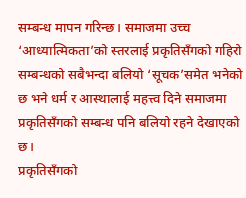सम्बन्ध मापन गरिन्छ। समाजमा उच्च ‘आध्यात्मिकता’को स्तरलाई प्रकृतिसँगको गहिरो सम्बन्धको सबैभन्दा बलियो ‘सूचक’समेत भनेको छ भने धर्म र आस्थालाई महत्त्व दिने समाजमा प्रकृतिसँगको सम्बन्ध पनि बलियो रहने देखाएको छ।
प्रकृतिसँगको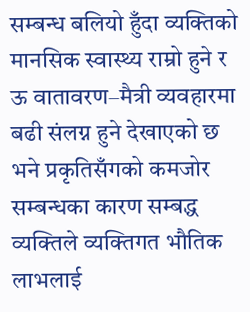सम्बन्ध बलियो हुँदा व्यक्तिको मानसिक स्वास्थ्य राम्रो हुने र ऊ वातावरण–मैत्री व्यवहारमा बढी संलग्न हुने देखाएको छ भने प्रकृतिसँगको कमजोर सम्बन्धका कारण सम्बद्ध व्यक्तिले व्यक्तिगत भौतिक लाभलाई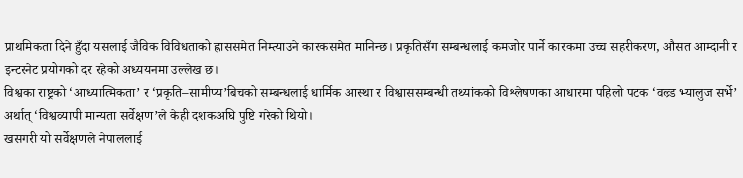प्राथमिकता दिने हुँदा यसलाई जैविक विविधताको ह्राससमेत निम्त्याउने कारकसमेत मानिन्छ। प्रकृतिसँग सम्बन्धलाई कमजोर पार्ने कारकमा उच्च सहरीकरण, औसत आम्दानी र इन्टरनेट प्रयोगको दर रहेको अध्ययनमा उल्लेख छ।
विश्वका राष्ट्रको ‘आध्यात्मिकता’ र ‘प्रकृति–सामीप्य’बिचको सम्बन्धलाई धार्मिक आस्था र विश्वाससम्बन्धी तथ्यांकको विश्लेषणका आधारमा पहिलो पटक ‘वल्र्ड भ्यालुज सर्भे’ अर्थात् ‘विश्वव्यापी मान्यता सर्वेक्षण’ले केही दशकअघि पुष्टि गरेको थियो।
खसगरी यो सर्वेक्षणले नेपाललाई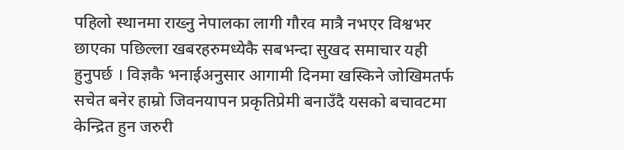पहिलो स्थानमा राख्नु नेपालका लागी गौरव मात्रै नभएर विश्वभर छाएका पछिल्ला खबरहरुमध्येकै सबभन्दा सुखद समाचार यही हुनुपर्छ । विज्ञकै भनाईअनुसार आगामी दिनमा खस्किने जोखिमतर्फ सचेत बनेर हाम्रो जिवनयापन प्रकृतिप्रेमी बनाउँदै यसको बचावटमा केन्द्रित हुन जरुरी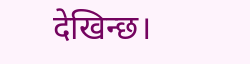देखिन्छ।